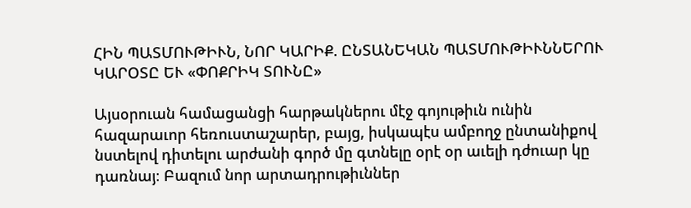ՀԻՆ ՊԱՏՄՈՒԹԻՒՆ, ՆՈՐ ԿԱՐԻՔ. ԸՆՏԱՆԵԿԱՆ ՊԱՏՄՈՒԹԻՒՆՆԵՐՈՒ ԿԱՐՕՏԸ ԵՒ «ՓՈՔՐԻԿ ՏՈՒՆԸ»

Այսօրուան համացանցի հարթակներու մէջ գոյութիւն ունին հազարաւոր հեռուստաշարեր, բայց, իսկապէս ամբողջ ընտանիքով նստելով դիտելու արժանի գործ մը գտնելը օրէ օր աւելի դժուար կը դառնայ։ Բազում նոր արտադրութիւններ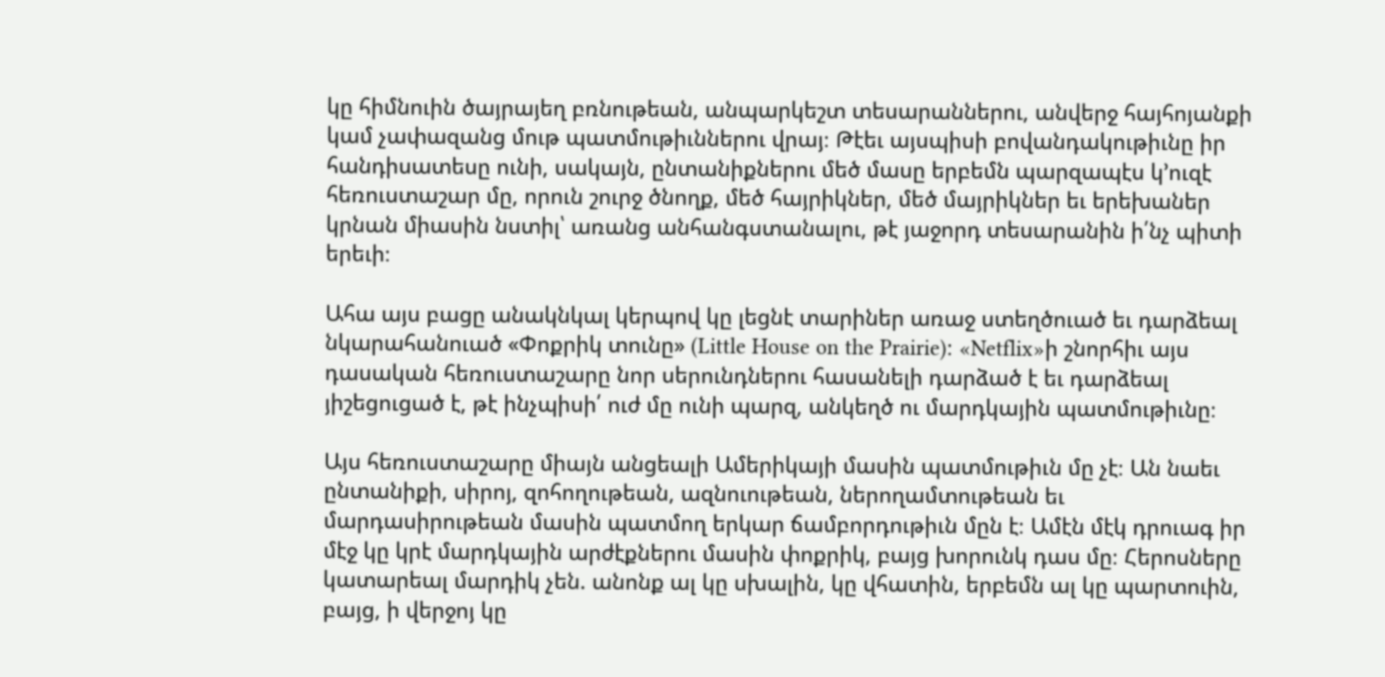կը հիմնուին ծայրայեղ բռնութեան, անպարկեշտ տեսարաններու, անվերջ հայհոյանքի կամ չափազանց մութ պատմութիւններու վրայ։ Թէեւ այսպիսի բովանդակութիւնը իր հանդիսատեսը ունի, սակայն, ընտանիքներու մեծ մասը երբեմն պարզապէս կ՚ուզէ հեռուստաշար մը, որուն շուրջ ծնողք, մեծ հայրիկներ, մեծ մայրիկներ եւ երեխաներ կրնան միասին նստիլ՝ առանց անհանգստանալու, թէ յաջորդ տեսարանին ի՛նչ պիտի երեւի։

Ահա այս բացը անակնկալ կերպով կը լեցնէ տարիներ առաջ ստեղծուած եւ դարձեալ նկարահանուած «Փոքրիկ տունը» (Little House on the Prairie)։ «Netflix»ի շնորհիւ այս դասական հեռուստաշարը նոր սերունդներու հասանելի դարձած է եւ դարձեալ յիշեցուցած է, թէ ինչպիսի՛ ուժ մը ունի պարզ, անկեղծ ու մարդկային պատմութիւնը։

Այս հեռուստաշարը միայն անցեալի Ամերիկայի մասին պատմութիւն մը չէ։ Ան նաեւ ընտանիքի, սիրոյ, զոհողութեան, ազնուութեան, ներողամտութեան եւ մարդասիրութեան մասին պատմող երկար ճամբորդութիւն մըն է։ Ամէն մէկ դրուագ իր մէջ կը կրէ մարդկային արժէքներու մասին փոքրիկ, բայց խորունկ դաս մը։ Հերոսները կատարեալ մարդիկ չեն. անոնք ալ կը սխալին, կը վհատին, երբեմն ալ կը պարտուին, բայց, ի վերջոյ կը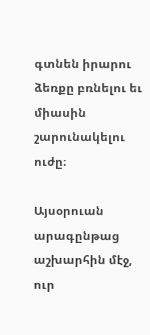գտնեն իրարու ձեռքը բռնելու եւ միասին շարունակելու ուժը։

Այսօրուան արագընթաց աշխարհին մէջ, ուր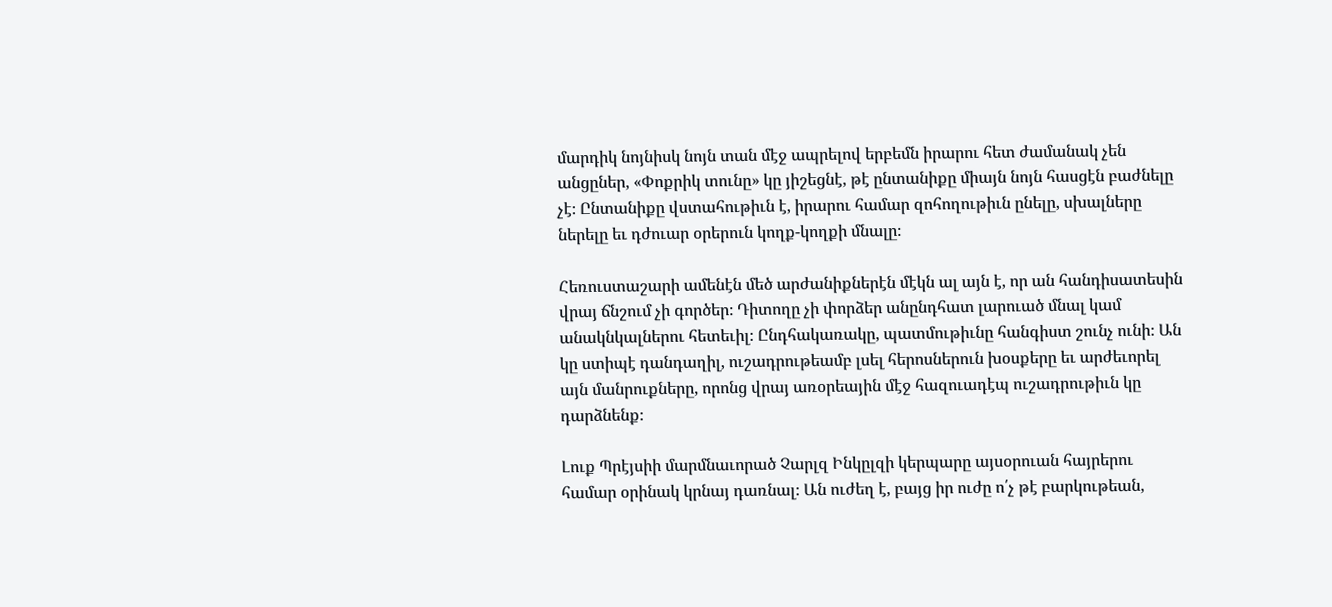մարդիկ նոյնիսկ նոյն տան մէջ ապրելով երբեմն իրարու հետ ժամանակ չեն անցըներ, «Փոքրիկ տունը» կը յիշեցնէ, թէ ընտանիքը միայն նոյն հասցէն բաժնելը չէ։ Ընտանիքը վստահութիւն է, իրարու համար զոհողութիւն ընելը, սխալները ներելը եւ դժուար օրերուն կողք-կողքի մնալը։

Հեռուստաշարի ամենէն մեծ արժանիքներէն մէկն ալ այն է, որ ան հանդիսատեսին վրայ ճնշում չի գործեր։ Դիտողը չի փորձեր անընդհատ լարուած մնալ կամ անակնկալներու հետեւիլ։ Ընդհակառակը, պատմութիւնը հանգիստ շունչ ունի։ Ան կը ստիպէ դանդաղիլ, ուշադրութեամբ լսել հերոսներուն խօսքերը եւ արժեւորել այն մանրուքները, որոնց վրայ առօրեային մէջ հազուադէպ ուշադրութիւն կը դարձնենք։

Լուք Պրէյսիի մարմնաւորած Չարլզ Ինկըլզի կերպարը այսօրուան հայրերու համար օրինակ կրնայ դառնալ։ Ան ուժեղ է, բայց իր ուժը ո՛չ թէ բարկութեան,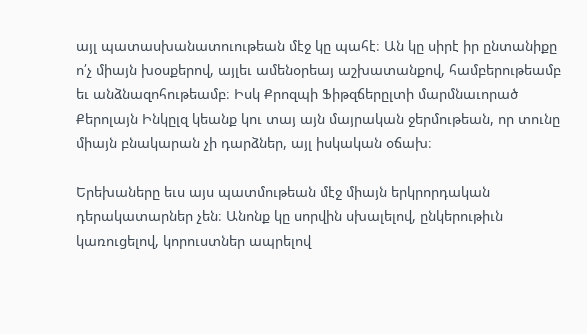այլ պատասխանատուութեան մէջ կը պահէ։ Ան կը սիրէ իր ընտանիքը ո՛չ միայն խօսքերով, այլեւ ամենօրեայ աշխատանքով, համբերութեամբ եւ անձնազոհութեամբ։ Իսկ Քրոզպի Ֆիթզճերըլտի մարմնաւորած Քերոլայն Ինկըլզ կեանք կու տայ այն մայրական ջերմութեան, որ տունը միայն բնակարան չի դարձներ, այլ իսկական օճախ։

Երեխաները եւս այս պատմութեան մէջ միայն երկրորդական դերակատարներ չեն։ Անոնք կը սորվին սխալելով, ընկերութիւն կառուցելով, կորուստներ ապրելով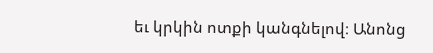եւ կրկին ոտքի կանգնելով։ Անոնց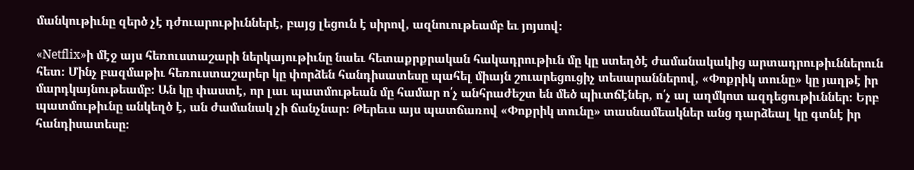մանկութիւնը զերծ չէ դժուարութիւններէ, բայց լեցուն է սիրով, ազնուութեամբ եւ յոյսով։

«Netflix»ի մէջ այս հեռուստաշարի ներկայութիւնը նաեւ հետաքրքրական հակադրութիւն մը կը ստեղծէ ժամանակակից արտադրութիւններուն հետ։ Մինչ բազմաթիւ հեռուստաշարեր կը փորձեն հանդիսատեսը պահել միայն շուարեցուցիչ տեսարաններով, «Փոքրիկ տունը» կը յաղթէ իր մարդկայնութեամբ։ Ան կը փաստէ, որ լաւ պատմութեան մը համար ո՛չ անհրաժեշտ են մեծ պիւտճէներ, ո՛չ ալ աղմկոտ ազդեցութիւններ։ Երբ պատմութիւնը անկեղծ է, ան ժամանակ չի ճանչնար։ Թերեւս այս պատճառով «Փոքրիկ տունը» տասնամեակներ անց դարձեալ կը գտնէ իր հանդիսատեսը։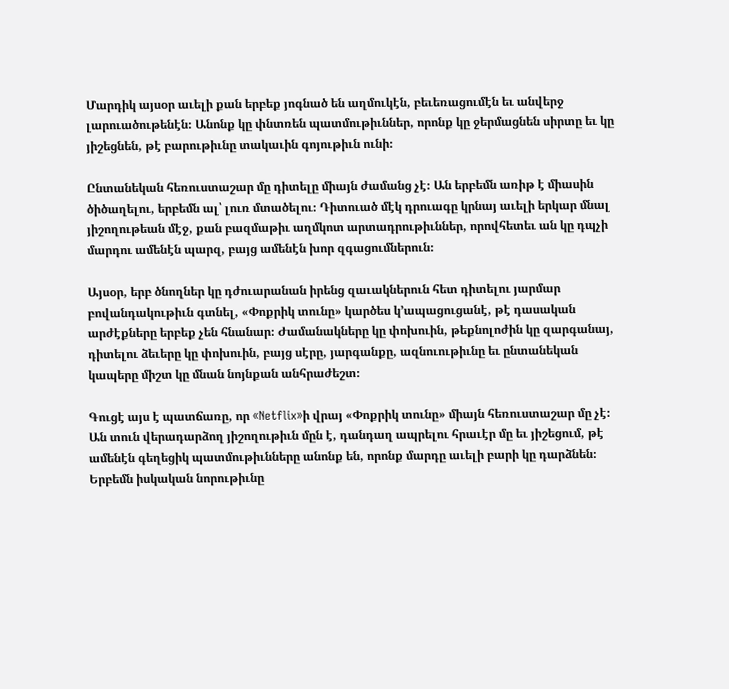Մարդիկ այսօր աւելի քան երբեք յոգնած են աղմուկէն, բեւեռացումէն եւ անվերջ լարուածութենէն։ Անոնք կը փնտռեն պատմութիւններ, որոնք կը ջերմացնեն սիրտը եւ կը յիշեցնեն, թէ բարութիւնը տակաւին գոյութիւն ունի։

Ընտանեկան հեռուստաշար մը դիտելը միայն ժամանց չէ։ Ան երբեմն առիթ է միասին ծիծաղելու, երբեմն ալ՝ լուռ մտածելու։ Դիտուած մէկ դրուագը կրնայ աւելի երկար մնալ յիշողութեան մէջ, քան բազմաթիւ աղմկոտ արտադրութիւններ, որովհետեւ ան կը դպչի մարդու ամենէն պարզ, բայց ամենէն խոր զգացումներուն։

Այսօր, երբ ծնողներ կը դժուարանան իրենց զաւակներուն հետ դիտելու յարմար բովանդակութիւն գտնել, «Փոքրիկ տունը» կարծես կ՚ապացուցանէ, թէ դասական արժէքները երբեք չեն հնանար։ Ժամանակները կը փոխուին, թեքնոլոժին կը զարգանայ, դիտելու ձեւերը կը փոխուին, բայց սէրը, յարգանքը, ազնուութիւնը եւ ընտանեկան կապերը միշտ կը մնան նոյնքան անհրաժեշտ։

Գուցէ այս է պատճառը, որ «Netflix»ի վրայ «Փոքրիկ տունը» միայն հեռուստաշար մը չէ։ Ան տուն վերադարձող յիշողութիւն մըն է, դանդաղ ապրելու հրաւէր մը եւ յիշեցում, թէ ամենէն գեղեցիկ պատմութիւնները անոնք են, որոնք մարդը աւելի բարի կը դարձնեն։ Երբեմն իսկական նորութիւնը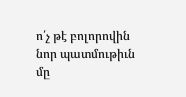ո՛չ թէ բոլորովին նոր պատմութիւն մը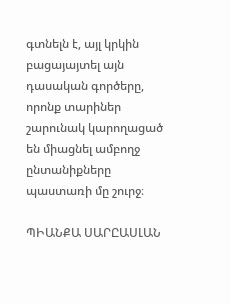գտնելն է, այլ կրկին բացայայտել այն դասական գործերը, որոնք տարիներ շարունակ կարողացած են միացնել ամբողջ ընտանիքները պաստառի մը շուրջ։

ՊԻԱՆՔԱ ՍԱՐԸԱՍԼԱՆ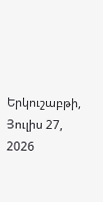Երկուշաբթի, Յուլիս 27, 2026